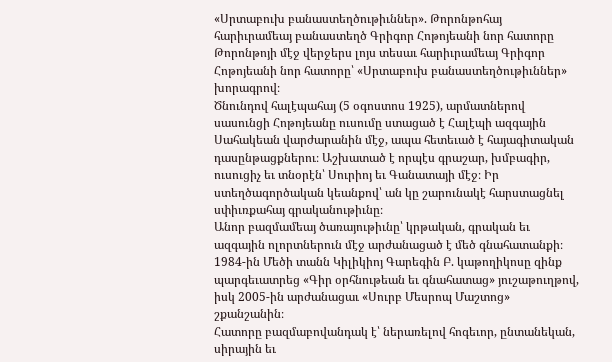«Սրտաբուխ բանաստեղծութիւններ». Թորոնթոհայ հարիւրամեայ բանաստեղծ Գրիգոր Հոթոյեանի նոր հատորը
Թորոնթոյի մէջ վերջերս լոյս տեսաւ հարիւրամեայ Գրիգոր Հոթոյեանի նոր հատորը՝ «Սրտաբուխ բանաստեղծութիւններ» խորագրով։
Ծնունդով հալէպահայ (5 օգոստոս 1925), արմատներով սասունցի Հոթոյեանը ուսումը ստացած է Հալէպի ազգային Սահակեան վարժարանին մէջ, ապա հետեւած է հայագիտական դասընթացքներու։ Աշխատած է որպէս գրաշար, խմբագիր, ուսուցիչ եւ տնօրէն՝ Սուրիոյ եւ Գանատայի մէջ։ Իր ստեղծագործական կեանքով՝ ան կը շարունակէ հարստացնել սփիւռքահայ գրականութիւնը։
Անոր բազմամեայ ծառայութիւնը՝ կրթական, գրական եւ ազգային ոլորտներուն մէջ արժանացած է մեծ գնահատանքի։ 1984-ին Մեծի տանն Կիլիկիոյ Գարեգին Բ. կաթողիկոսը զինք պարգեւատրեց «Գիր օրհնութեան եւ գնահատաց» յուշաթուղթով, իսկ 2005-ին արժանացաւ «Սուրբ Մեսրոպ Մաշտոց» շքանշանին։
Հատորը բազմաբովանդակ է՝ ներառելով հոգեւոր, ընտանեկան, սիրային եւ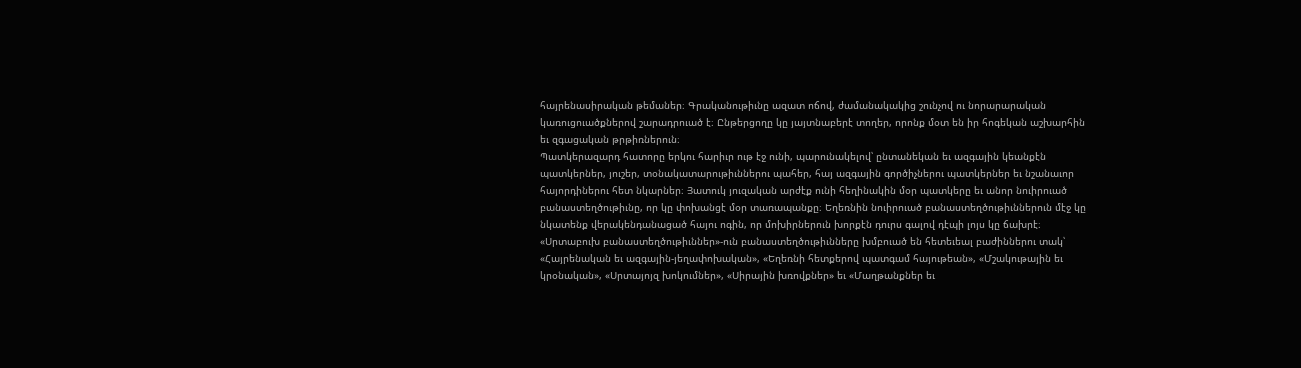հայրենասիրական թեմաներ։ Գրականութիւնը ազատ ոճով, ժամանակակից շունչով ու նորարարական կառուցուածքներով շարադրուած է։ Ընթերցողը կը յայտնաբերէ տողեր, որոնք մօտ են իր հոգեկան աշխարհին եւ զգացական թրթիռներուն։
Պատկերազարդ հատորը երկու հարիւր ութ էջ ունի, պարունակելով՝ ընտանեկան եւ ազգային կեանքէն պատկերներ, յուշեր, տօնակատարութիւններու պահեր, հայ ազգային գործիչներու պատկերներ եւ նշանաւոր հայորդիներու հետ նկարներ։ Յատուկ յուզական արժէք ունի հեղինակին մօր պատկերը եւ անոր նուիրուած բանաստեղծութիւնը, որ կը փոխանցէ մօր տառապանքը։ Եղեռնին նուիրուած բանաստեղծութիւններուն մէջ կը նկատենք վերակենդանացած հայու ոգին, որ մոխիրներուն խորքէն դուրս գալով դէպի լոյս կը ճախրէ։
«Սրտաբուխ բանաստեղծութիւններ»-ուն բանաստեղծութիւնները խմբուած են հետեւեալ բաժիններու տակ՝ «Հայրենական եւ ազգային-յեղափոխական», «Եղեռնի հետքերով պատգամ հայութեան», «Մշակութային եւ կրօնական», «Սրտայոյզ խոկումներ», «Սիրային խռովքներ» եւ «Մաղթանքներ եւ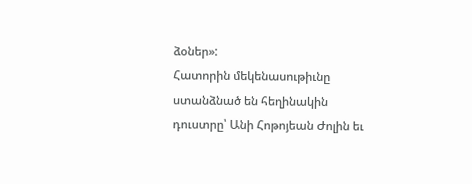ձօներ»:
Հատորին մեկենասութիւնը ստանձնած են հեղինակին դուստրը՝ Անի Հոթոյեան Ժոլին եւ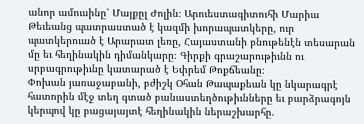անոր ամուսինը՝ Մայքըլ Ժոլին։ Արուեստագիտուհի Մարիա Թեւեանց պատրաստած է կազմի խորապատկերը, ուր պատկերուած է Արարատ լեռը, Հայաստանի բնութենէն տեսարան մը եւ հեղինակին դիմանկարը։ Գիրքի գրաշարութիւնն ու սրբագրութիւնը կատարած է Եփրեմ Թոքճեանը։
Փոխան յառաջաբանի, բժիշկ Օհան Թապաքեան կը նկարագրէ հատորին մէջ տեղ գտած բանաստեղծութիւնները եւ բարձրագոյն կերպով կը բացայայտէ հեղինակին ներաշխարհը.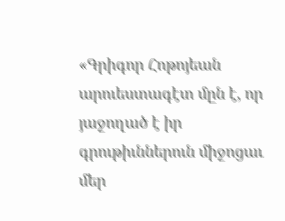«Գրիգոր Հոթոյեան արուեստագէտ մըն է, որ յաջողած է իր գրութիւններուն միջոցաւ մեր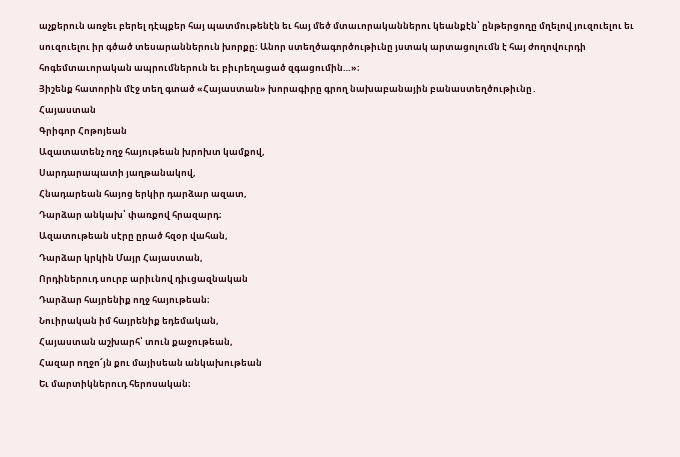աչքերուն առջեւ բերել դէպքեր հայ պատմութենէն եւ հայ մեծ մտաւորականներու կեանքէն՝ ընթերցողը մղելով յուզուելու եւ սուզուելու իր գծած տեսարաններուն խորքը։ Անոր ստեղծագործութիւնը յստակ արտացոլումն է հայ ժողովուրդի հոգեմտաւորական ապրումներուն եւ բիւրեղացած զգացումին…»։
Յիշենք հատորին մէջ տեղ գտած «Հայաստան» խորագիրը գրող նախաբանային բանաստեղծութիւնը․
Հայաստան
Գրիգոր Հոթոյեան
Ազատատենչ ողջ հայութեան խրոխտ կամքով,
Սարդարապատի յաղթանակով,
Հնադարեան հայոց երկիր դարձար ազատ,
Դարձար անկախ՝ փառքով հրազարդ։
Ազատութեան սէրը ըրած հզօր վահան,
Դարձար կրկին Մայր Հայաստան,
Որդիներուդ սուրբ արիւնով դիւցազնական
Դարձար հայրենիք ողջ հայութեան։
Նուիրական իմ հայրենիք եդեմական,
Հայաստան աշխարհ՝ տուն քաջութեան,
Հազար ողջո՜յն քու մայիսեան անկախութեան
Եւ մարտիկներուդ հերոսական։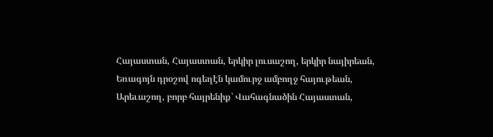Հայաստան, Հայաստան, երկիր լուսաշող, երկիր նայիրեան,
Եռագոյն դրօշով ոգեղէն կամուրջ ամբողջ հայութեան,
Արեւաշող, բորբ հայրենիք՝ Վահագնածին Հայաստան,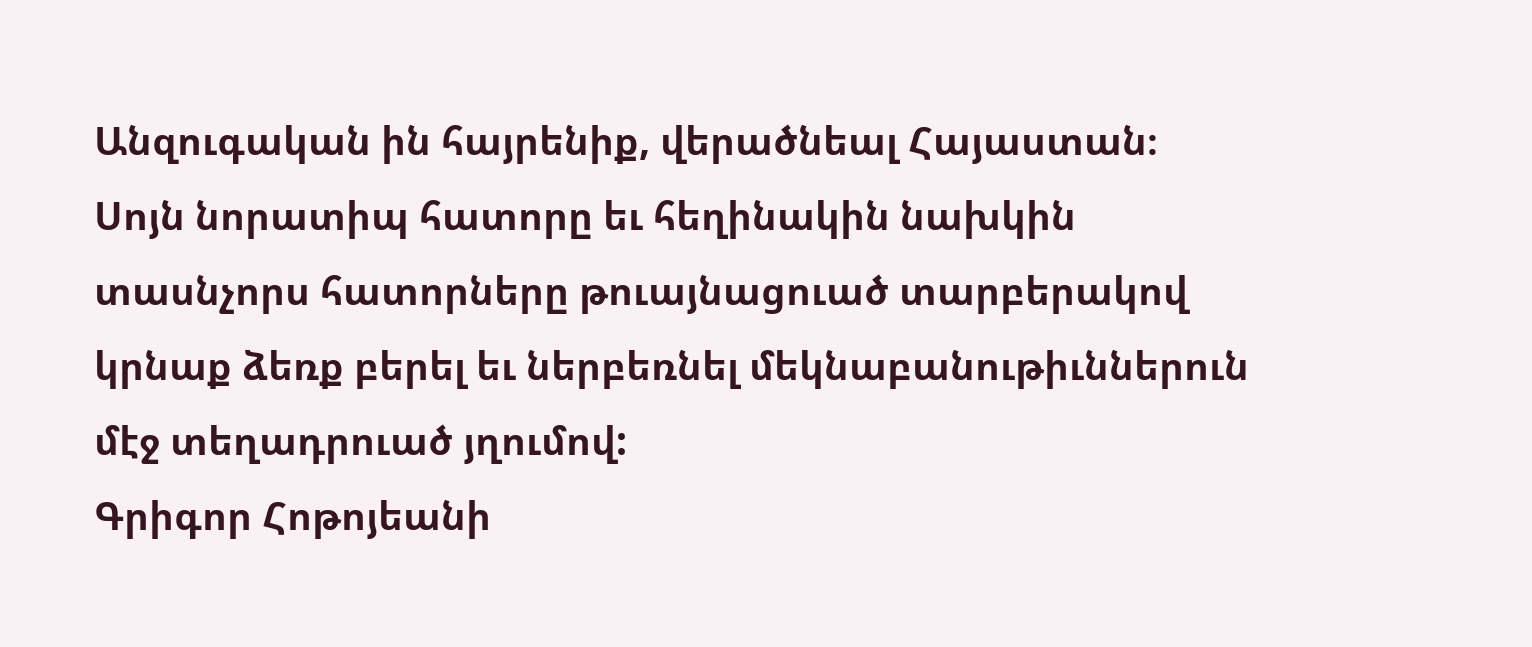Անզուգական ին հայրենիք, վերածնեալ Հայաստան։
Սոյն նորատիպ հատորը եւ հեղինակին նախկին տասնչորս հատորները թուայնացուած տարբերակով կրնաք ձեռք բերել եւ ներբեռնել մեկնաբանութիւններուն մէջ տեղադրուած յղումով:
Գրիգոր Հոթոյեանի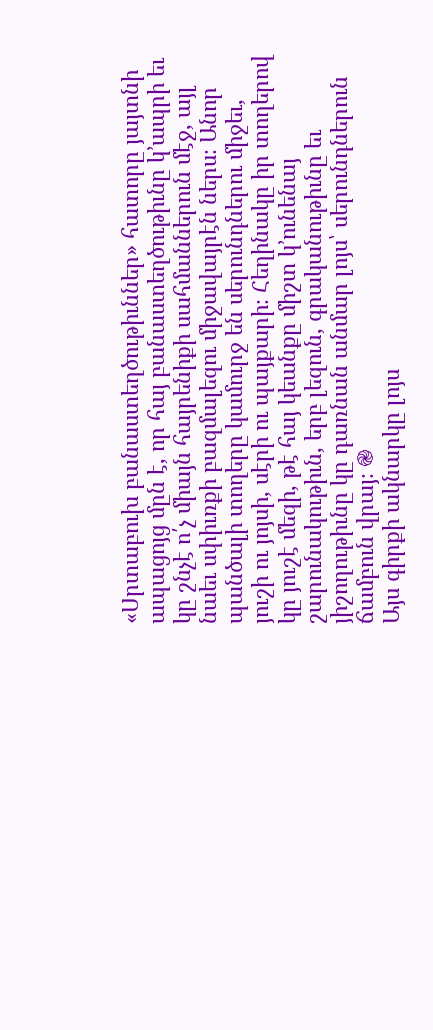«Սրտաբուխ բանաստեղծութիւններ» հատորը յայտնի ապացոյց մըն է, որ հայ բանաստեղծութիւնը կ’ապրի եւ կը շնչէ ո՛չ միայն հայրենիքի սահմաններուն մէջ, այլ նաեւ սփիւռքի բազմալեզու միջավայրէն ներս։ Անոր պանծալի տողերը կամուրջ են սերունդներու միջեւ, յուշի ու յոյսի, սէրի ու պայքարի։ Հեղինակը իր տողերով կը յուշէ մեզի, թէ հայ կեանքը միշտ կ’ունենայ շարունակութիւն, երբ լեզուն, գրականութիւնը եւ յիշողութիւնը կը դառնան անմար լոյս՝ սերունդներուն ճամբուն վրայ։ ֎
Այս գիրքի ակնարկը լոյս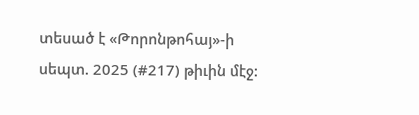տեսած է «Թորոնթոհայ»-ի սեպտ. 2025 (#217) թիւին մէջ: